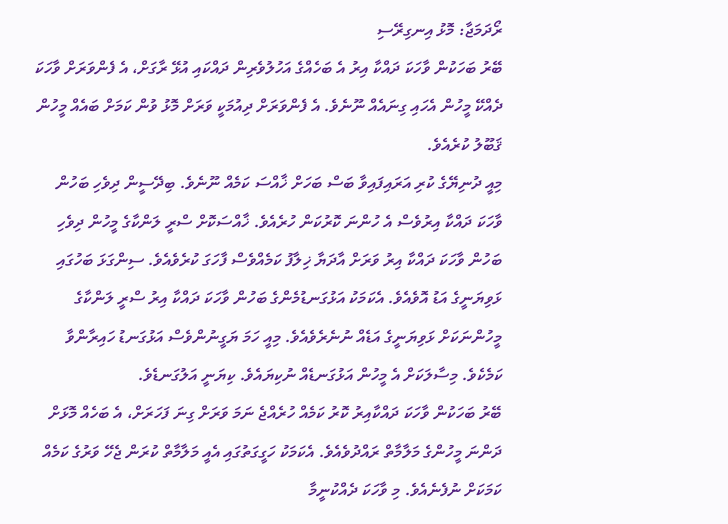ރޯދަމަޖާ: މޮޅު އިނގިރޭސި
ބޭރު ބަހަކުން ވާހަކަ ދައްކާ އިރު އެ ބަހެއްގެ އަހުލުވެރިން ދައްކައި އުޅޭ ރާގަށް، އެ ފެންވަރަށް ވާހަކަ ދެއްކޭ މީހުން އެހައި ގިނައެއް ނޫނެވެ. އެ ފެންވަރަށް ދިއުމަކީ ވަރަށް މޮޅު ވުން ކަމަށް ބައެއް މީހުން ޤަބޫލު ކުރެއެވެ.
މިއީ ދުނިޔޭގެ ކުރި އަރައިފައިވާ ބަސް ބަހަށް ޚާއްސަ ކަމެއް ނޫނެވެ. ބިދޭސީން ދިވެހި ބަހުން ވާހަކަ ދައްކާ އިރުވެސް އެ ހުންނަ ކޮރުކަން ހުރެއެވެ. ޚާއްސަކޮށް ސްރީ ލަންކާގެ މީހުން ދިވެހި ބަހުން ވާހަކަ ދައްކާ އިރު ވަރަށް އާދަޔާ ޚިލާފު ކަމެއްވެސް ފާހަގަ ކުރެވެއެވެ. ސިންގަޅަ ބަހުގައި ޅަވިޔަނީގެ އަޑު އޮވެއެވެ. އެކަމަކު އަޅުގަނޑުމެންގެ ބަހުން ވާހަކަ ދައްކާ އިރު ސްރީ ލަންކާގެ މީހުންނަކަށް ޅަވިޔަނީގެ އަޑެއް ނުނެރެވެއެވެ. މިއީ ހަމަ ޔަގީނުންވެސް އަޅުގަނޑު ހައިރާންވާ ކަމެކެވެ. މިސާލަކަށް އެ މީހުން އަޅުގަނޑެއް ނުކިޔައެވެ. ކިޔަނީ އަލުގަނޑެވެ.
ބޭރު ބަހަކުން ވާހަކަ ދައްކާއިރު ކޮރު ކަމެއް ހުރެއްޖެ ނަމަ ވަރަށް ގިނަ ފަހަރަށް، އެ ބަހެއް މޮޅަށް ދަންނަ މީހުންގެ މަލާމާތް ރައްދުވެއެވެ. އެކަމަކު ހަގީގަތުގައި އެއީ މަލާމާތް ކުރަން ޖެހޭ ވަރުގެ ކަމެއް ކަމަކަށް ނުފެނެއެވެ. މި ވާހަކަ ދެއްކުނީމާ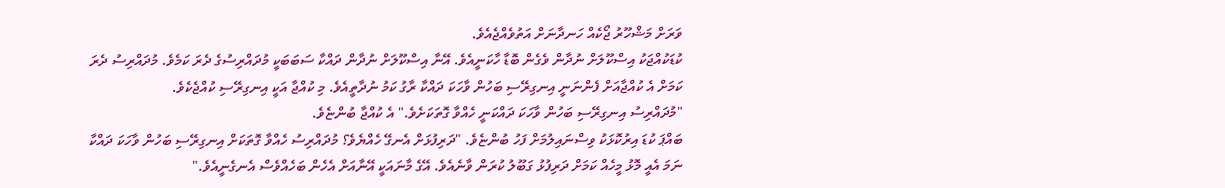ވަރަށް މަޝްހޫރު ޖޯކެއް ހަނދާނަށް އަތުވެއްޖެއެވެ.
ކުޑަކުއްޖަކު އިސްކޫލަށް ނުދާން ވެގެން ބޮޑާ ހާކަނީއެވެ. އޭނާ އިސްކޫލަށް ނުދާން ދައްކާ ސަބަބަކީ މުދައްރިސުގެ ދެރަ ކަމެވެ. މުދައްރިސު ދެރަ ކަމަށް އެ ކުއްޖާއަށް ފެންނަނީ އިނގިރޭސި ބަހުން ވާހަކަ ދައްކާ ރާގު ކަމު ނުދާތީއެވެ. މި ކުއްޖާ އަކީ އިނގިރޭސި ކުއްޖެކެވެ.
"މުދައްރިސު އިނގިރޭސި ބަހުން ވާހަކަ ދައްކަނީ ހެއްވާ ގޮތަކަށެވެ." އެ ކުއްޖާ ބުންޏެވެ.
ބައްޕަ ކުޑަ އިރުކޮޅަކު ވިސްނައިލުމަށް ފަހު ބުންޏެވެ. "ދަރިފުޅަށް އެނގޭ ހެއްޔެވެ؟ މުދައްރިސު ހެއްވާ ގޮތަކަށް އިނގިރޭސި ބަހުން ވާހަކަ ދައްކާ ނަމަ އެއީ މޮޅު މީހެއް ކަމަށް ދަރިފުޅު ގަބޫލު ކުރަން ވާނެއެވެ. އޭގެ މާނައަކީ އޭނާއަށް އެހެން ބަހެއްވެސް އެނގެނީއެވެ."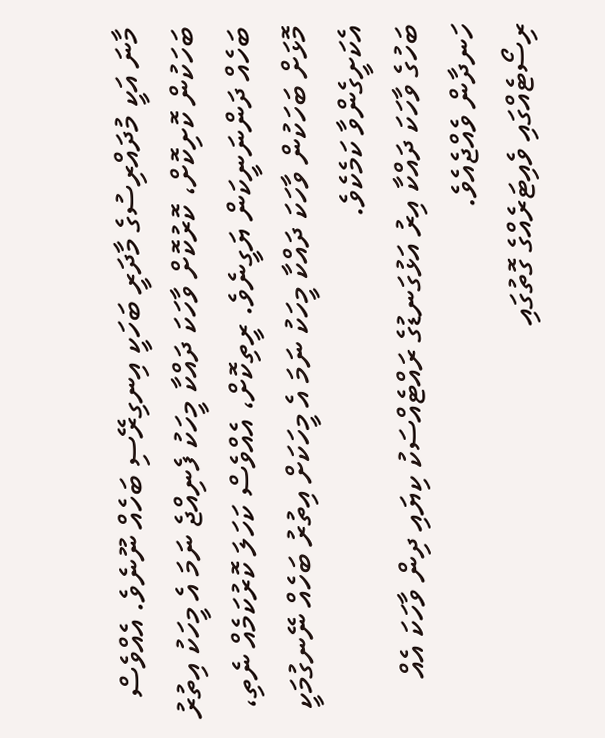މާނަ އަކީ މުދައްރިސުގެ މާދަރީ ބަހަކީ އިނގިރޭސި ބަހެއް ނޫނެވެ. އެއްވެސް ބަހަކުން ކޮށިކޮށް، ކޮރުކޮށް ވާހަކަ ދައްކާ މީހަކު ފެނިއްޖެ ނަމަ އެ މީހަކު އިތުރު ބަހެއް ދަންނަނީކަން ޔަގީނެވެ. ރީތިކޮށް، އެއްވެސް ކަހަލަ ކޮރުކަމެއް ނެތި، މޮޅަށް ބަހަކުން ވާހަކަ ދައްކާ މީހަކު ނަމަ އެ މީހަކަށް އިތުރު ބަހެއް ނޭނގުމަކީ އެކަށީގެންވާ ކަމެކެވެ.
ބަހުގެ ވާހަކަ ދައްކާ އިރު އަޅުގަނޑުގެ ރައްޓެއްސަކު ކިޔައި ދިން ވާހަކަ އެއް ހަނދާން ވެއްޖެއެވެ.
ރިސޯޓެއްގައި ވެއިޓަރެއްގެ ގޮތުގައި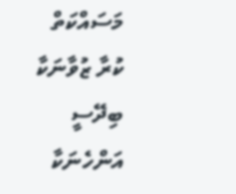މަސައްކަތް ކުރާ ޒުވާނަކާ ބިދޭސީ އަންހެނަކާ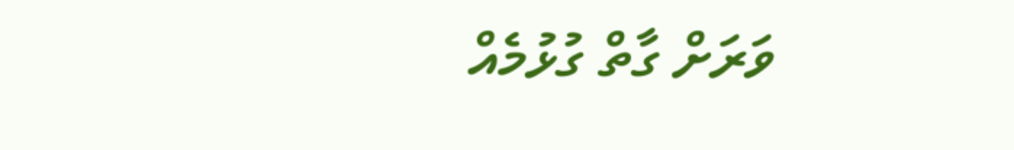ވަރަށް ގާތް ގުޅުމެއް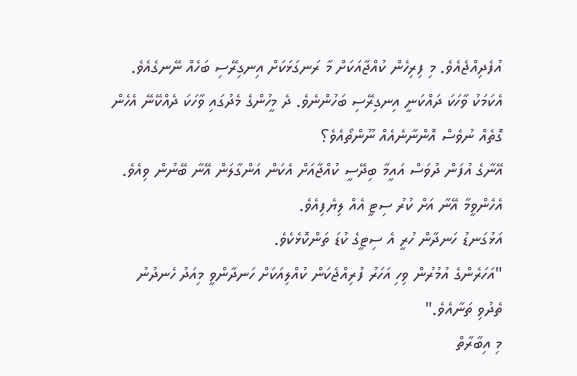އުފެދިއްޖެއެވެ. މި ފިރިހެން ކުއްޖާއަކަށް މާ ރަނގަޅަކަށް އިނގިރޭސި ބަހެއް ނޭނގެއެވެ. އެކަމަކު ވާހަކަ ދައްކަނީ އިނގިރޭސި ބަހުންނެވެ. ދެ މީހުންގެ މެދުގައި ވާހަކަ ދެއްކޭނޭ އެހެން ގޮތެއް ނުވެސް އޮންނާނެއެއް ނޫންތޯއެވެ؟
އޭނާގެ އުފަން ދުވަސް އައީމާ ބިދޭސީ ކުއްޖާއަށް އެކަން އަންގާލަން އޭނާ ބޭނުން ވިއެވެ. އެހެންވީމާ އޭނާ އަށް ކުރު ސިޓީ އެއް ލިޔެފިއެވެ.
އަޅުގަނޑު ހަނދާން ހުރީ އެ ސިޓީގެ ކުޑަ ތަންކޮޅެކެވެ.
"އަހަރެންގެ އުމުރުން ވިހި އަހަރު ފުރިއްޖެކަން ކުއްލިއަކަށް ހަނދާންވީ މިއަދު ހެނދުނު ތެދުވި ތަނާއެވެ."
މި އިބާރާތް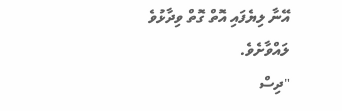އޭނާ ލިޔެފައި އޮތް ގޮތް ވިދާޅުވެ ލައްވާށެވެ.
"ދިސް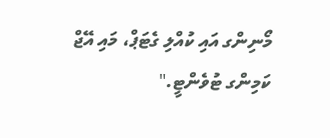މޯނިންގ އައި ކުއްލި ގެޓަޕް، މައި އޭޖް ކަމިންގ ޓުވެންޓީ."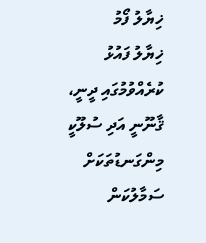ޚިޔާލު ފޯމު
ޚިޔާލު ފައުޅު ކުރެއްވުމުގައި ދީނީ، ޤާނޫނީ އަދި ސުލޫކީ މިންގަނޑުތަކަށް ސަމާލުކަން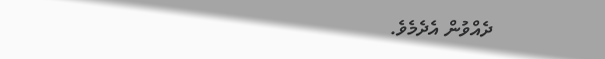ދެއްވުން އެދެމެވެ.